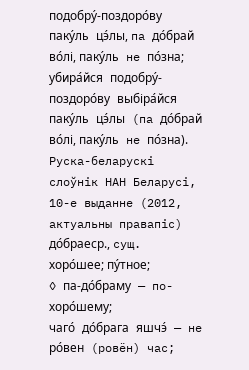подобру́-поздоро́ву паку́ль цэ́лы, па до́брай во́лі, паку́ль не по́зна;
убира́йся подобру́-поздоро́ву выбіра́йся паку́ль цэ́лы (па до́брай во́лі, паку́ль не по́зна).
Руска-беларускі слоўнік НАН Беларусі, 10-е выданне (2012, актуальны правапіс)
до́браеср., сущ. хоро́шее; пу́тное;
◊ па-до́браму — по-хоро́шему;
чаго́ до́брага яшчэ́ — не ро́вен (ровён) час;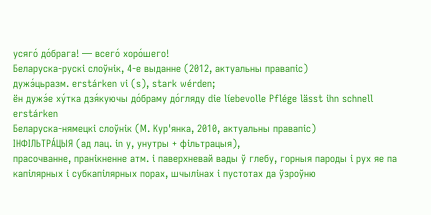усяго́ до́брага! — всего́ хоро́шего!
Беларуска-рускі слоўнік, 4-е выданне (2012, актуальны правапіс)
дужэ́цьразм. erstárken vi (s), stark wérden;
ён дужэ́е ху́тка дзя́куючы до́браму до́гляду die líebevolle Pflége lässt ihn schnell erstárken
Беларуска-нямецкі слоўнік (М. Кур'янка, 2010, актуальны правапіс)
ІНФІЛЬТРА́ЦЫЯ (ад лац. in у, унутры + фільтрацыя),
прасочванне, пранікненне атм. і паверхневай вады ў глебу, горныя пароды і рух яе па капілярных і субкапілярных порах, шчылінах і пустотах да ўзроўню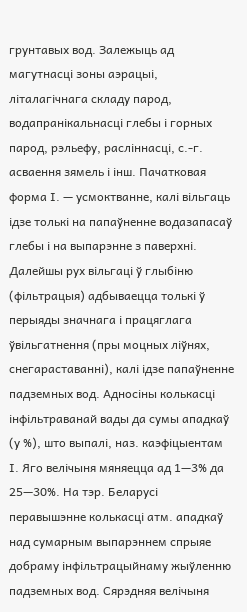грунтавых вод. Залежыць ад магутнасці зоны аэрацыі, літалагічнага складу парод, водапранікальнасці глебы і горных парод, рэльефу, расліннасці, с.-г. асваення зямель і інш. Пачатковая форма І. — усмоктванне, калі вільгаць ідзе толькі на папаўненне водазапасаў глебы і на выпарэнне з паверхні. Далейшы рух вільгаці ў глыбіню (фільтрацыя) адбываецца толькі ў перыяды значнага і працяглага ўвільгатнення (пры моцных ліўнях, снегараставанні), калі ідзе папаўненне падземных вод. Адносіны колькасці інфільтраванай вады да сумы ападкаў (у %), што выпалі, наз. каэфіцыентам І. Яго велічыня мяняецца ад 1—3% да 25—30%. На тэр. Беларусі перавышэнне колькасці атм. ападкаў над сумарным выпарэннем спрыяе добраму інфільтрацыйнаму жыўленню падземных вод. Сярэдняя велічыня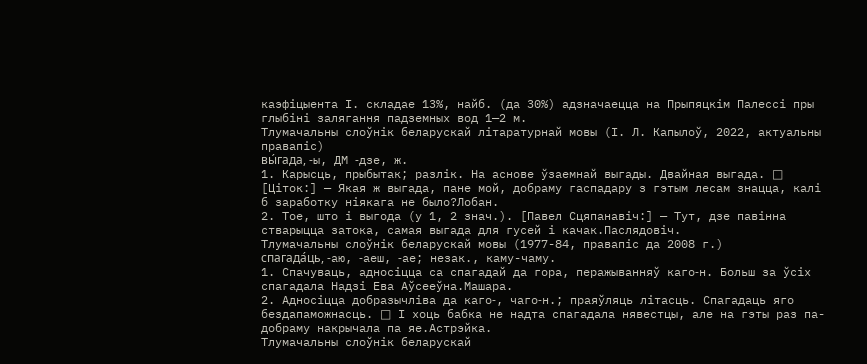каэфіцыента І. складае 13%, найб. (да 30%) адзначаецца на Прыпяцкім Палессі пры глыбіні залягання падземных вод 1—2 м.
Тлумачальны слоўнік беларускай літаратурнай мовы (І. Л. Капылоў, 2022, актуальны правапіс)
вы́гада, ‑ы, ДМ ‑дзе, ж.
1. Карысць, прыбытак; разлік. На аснове ўзаемнай выгады. Двайная выгада. □ [Ціток:] — Якая ж выгада, пане мой, добраму гаспадару з гэтым лесам знацца, калі б заработку ніякага не было?Лобан.
2. Тое, што і выгода (у 1, 2 знач.). [Павел Сцяпанавіч:] — Тут, дзе павінна стварыцца затока, самая выгада для гусей і качак.Паслядовіч.
Тлумачальны слоўнік беларускай мовы (1977-84, правапіс да 2008 г.)
спагада́ць, ‑аю, ‑аеш, ‑ае; незак., каму-чаму.
1. Спачуваць, адносіцца са спагадай да гора, перажыванняў каго‑н. Больш за ўсіх спагадала Надзі Ева Аўсееўна.Машара.
2. Адносіцца добразычліва да каго‑, чаго‑н.; праяўляць літасць. Спагадаць яго бездапаможнасць. □ І хоць бабка не надта спагадала нявестцы, але на гэты раз па-добраму накрычала па яе.Астрэйка.
Тлумачальны слоўнік беларускай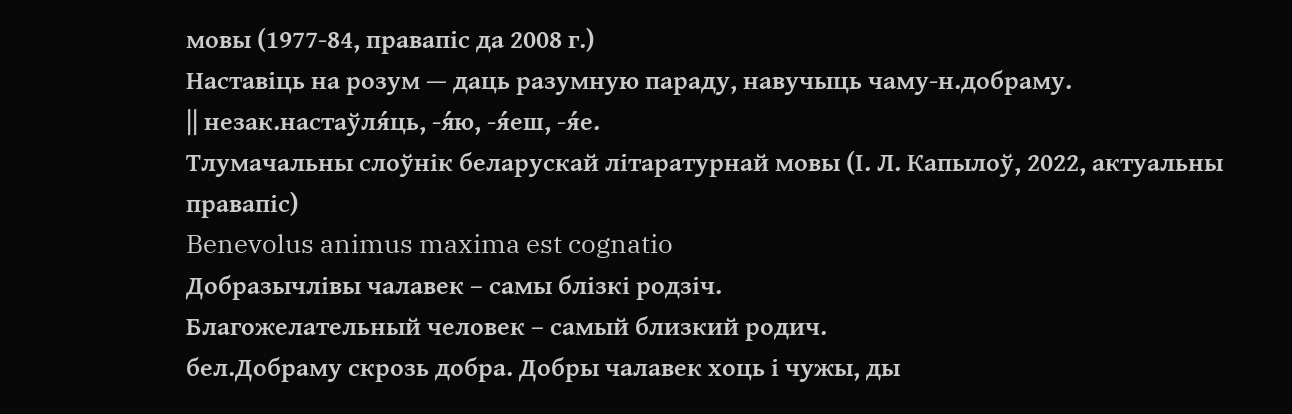мовы (1977-84, правапіс да 2008 г.)
Наставіць на розум — даць разумную параду, навучыць чаму-н.добраму.
|| незак.настаўля́ць, -я́ю, -я́еш, -я́е.
Тлумачальны слоўнік беларускай літаратурнай мовы (І. Л. Капылоў, 2022, актуальны правапіс)
Benevolus animus maxima est cognatio
Добразычлівы чалавек ‒ самы блізкі родзіч.
Благожелательный человек ‒ самый близкий родич.
бел.Добраму скрозь добра. Добры чалавек хоць і чужы, ды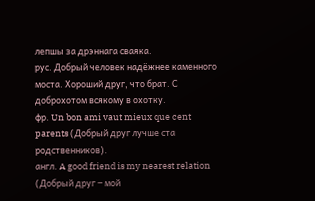лепшы за дрэннага сваяка.
рус. Добрый человек надёжнее каменного моста. Хороший друг, что брат. С доброхотом всякому в охотку.
фр. Un bon ami vaut mieux que cent parents (Добрый друг лучше ста родственников).
англ. A good friend is my nearest relation (Добрый друг ‒ мой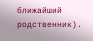ближайший родственник).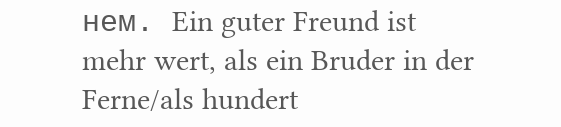нем. Ein guter Freund ist mehr wert, als ein Bruder in der Ferne/als hundert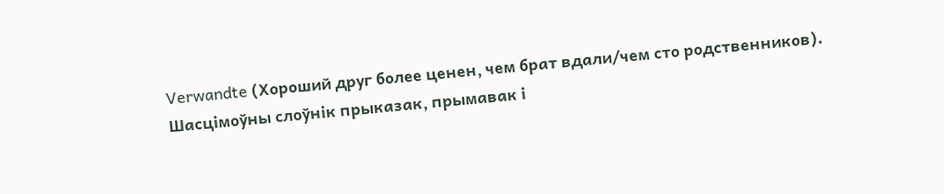Verwandte (Хороший друг более ценен, чем брат вдали/чем сто родственников).
Шасцімоўны слоўнік прыказак, прымавак і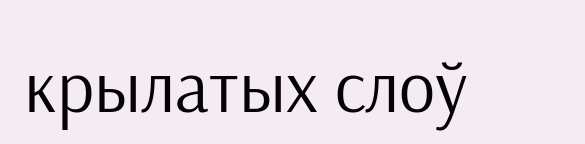крылатых слоў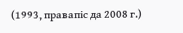(1993, правапіс да 2008 г.)